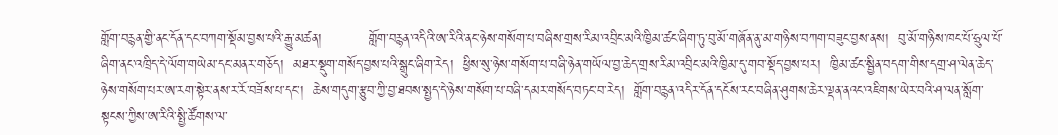གློག་བརྙན་གྱི་ནང་དོན་དང་བཀག་སྡོམ་བྱས་པའི་རྒྱུ་མཚན།          གློག་བརྙན་འདིའི་ཨ་རིའི་ནང་ཉེས་གསོག་པ་བཞིས་གྲས་རིམ་འབྲིང་མའི་ཁྱིམ་ཚང་ཞིག་ཏུ་བུ་མོ་གཞོན་ནུ་མ་གཉིས་བཀག་བཟུང་བྱས་ནས།  བུ་མོ་གཉིས་ཁང་པོ་ཧྲུལ་པོ་ཞིག་ནང་འཁྲིད་དེ་ལོག་གཡེམ་དང་མནར་གཅོད།  མཐར་སྡུག་གསོད་བྱས་པའི་སྒྲུང་ཞིག་རེད།  ཕྱིས་སུ་ཉེས་གསོག་པ་བཞི་ཉེན་གཡོལ་བྱ་ཆེད་གྲས་རིམ་འབྲིང་མའི་ཁྱིམ་དུ་གབ་སྡོད་བྱས་པར།  ཁྱིམ་ཚང་སྦྱིན་བདག་གིས་དགྲ་ཤ་ལེན་ཆེད་ཉེས་གསོག་པར་ཨ་རག་སྟེར་ནས་ར་རོ་བཟོས་པ་དང་།  ཆེས་གདུག་རྩུབ་ཀྱི་བྱ་ཐབས་སྤྱད་དེ་ཉེས་གསོག་པ་བཞི་དམར་གསོད་བཏང་བ་རེད།  གློག་བརྙན་འདིར་དོན་དངོས་རང་བཞིན་ཤུགས་ཆེར་ལྡན་ནའང་འཇིགས་ཡེར་བའི་ཤ་ལན་སློག་སྟངས་ཀྱིས་ཨ་རིའི་སྤྱི་ཚོགས་ལ་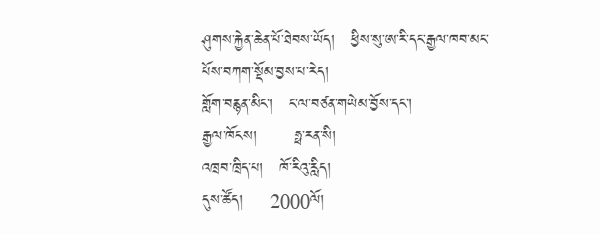ཤུགས་རྐྱེན་ཆེན་པོ་ཐེབས་ཡོད།   ཕྱིས་སུ་ཨ་རི་དང་རྒྱལ་ཁབ་མང་པོས་བཀག་སྡོམ་བྱས་པ་རེད།
གློག་བརྙན་མིང་།   ང་ལ་བཙན་གཡེམ་བྱོས་དང་།
རྒྱལ་ཁོངས།       ཧྥ་རན་སི།
འཁྲབ་ཁྲིད་པ།   ཁོ་རིའུ་རླིད།
དུས་ཚོད།     2000ལོ།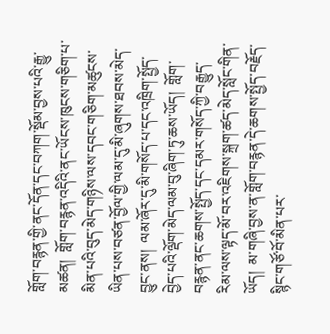གློག་བརྙན་གྱི་ནང་དོན་དང་བཀག་སྡོམ་བྱས་པའི་རྒྱུ་མཚན།  གློག་བརྙན་འདིའི་ནང་ཡོངས་ཁུངས་གཅིག་པ་མིན་པའི་བུད་མེད་གཉིས་ལས་དབང་གཅིག་མཚུངས་ཡིན་པས་བཙན་བྱོལ་གྱི་ལམ་དུ་མི་ཞུགས་ཐབས་མེད་བྱུང་ནས།  ལམ་ཞོར་དུ་མི་གསོད་པ་དང་འཁྲིག་སྤྱོད་བྱེད་པའི་ལྡོག་མེད་ལམ་བུ་ཞིག་ཏུ་ཆས་ཡོད།  གློག་བརྙན་ནང་ཆགས་སྤྱོད་དང་དམར་གསོད་ཀྱི་བརྒྱུད་རིམ་ལས་ལྟད་མོ་བར་འཇིགས་སྐྲག་ཚད་མེད་སློང་གིན་ཡོད།  མ་གཞི་བྱས་ན་གློག་བརྙན་དེ་ཆགས་སྤྱོད་བརྗོད་སྙིང་གཙོ་བོ་མིན་པར་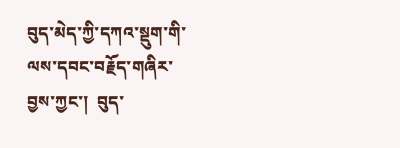བུད་མེད་ཀྱི་དཀའ་སྡུག་གི་ལས་དབང་བརྗོད་གཞིར་བྱས་ཀྱང་།  བུད་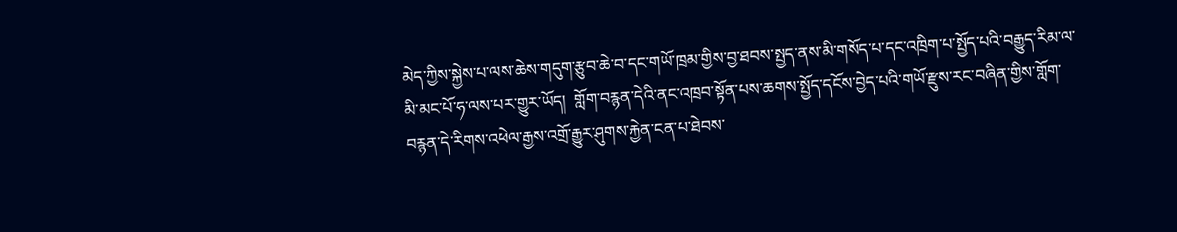མེད་ཀྱིས་སྐྱེས་པ་ལས་ཆེས་གདུག་རྩུབ་ཆེ་བ་དང་གཡོ་ཁྲམ་གྱིས་བྱ་ཐབས་སྤྱད་ནས་མི་གསོད་པ་དང་འཁྲིག་པ་སྤྱོད་པའི་བརྒྱུད་རིམ་ལ་མི་མང་པོ་ཧ་ལས་པར་གྱུར་ཡོད།  གློག་བརྙན་དེའི་ནང་འཁྲབ་སྟོན་པས་ཆགས་སྤྱོད་དངོས་བྱེད་པའི་གཡོ་རྫུས་རང་བཞིན་གྱིས་གློག་བརྙན་དེ་རིགས་འཕེལ་རྒྱས་འགྲོ་རྒྱུར་ཤུགས་རྐྱེན་ངན་པ་ཐེབས་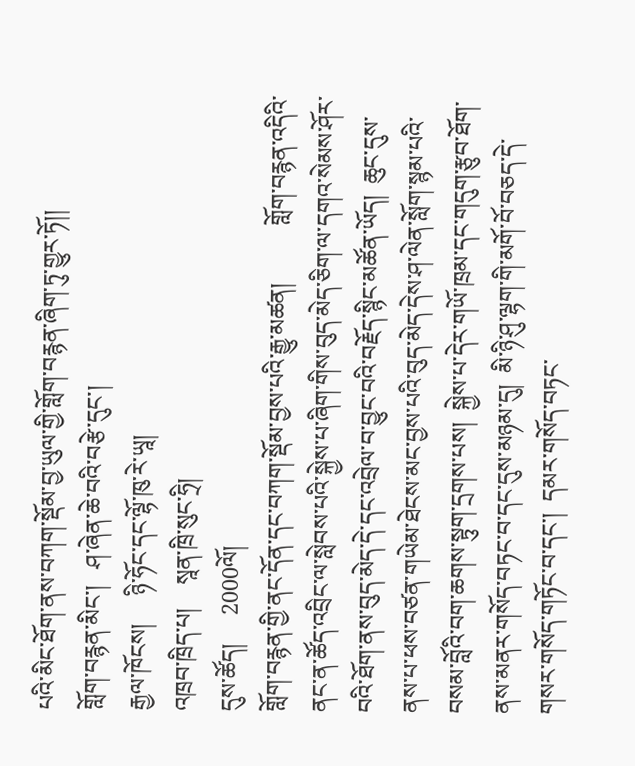པའི་མིང་ཐོག་ནས་བཀག་སྡོམ་བྱ་ཡུལ་གྱི་གློག་བརྙན་ཞིག་ཏུ་གྱུར་ཏོ།།
གློག་བརྙན་མིང་།   ཤ་ཞེན་ཆེ་བའི་བརྩེ་དུང་།
རྒྱལ་ཁོངས།     ཉི་ཧོང་དང་ལྷོ་ཁུ་རེ་ཡཱ།
འཁྲབ་ཁྲིད་པ།    སཱན་ཁྲི་སུང་ཧྲི།
དུས་ཚོད།     2000ལོ།
གློག་བརྙན་གྱི་ནང་དོན་དང་བཀག་སྡོམ་བྱས་པའི་རྒྱུ་མཚན།          གློག་བརྙན་འདིའི་ནང་ན་ཚོད་འབྲིང་ལ་སླེབས་པའི་སྐྱེས་པ་ཞིག་གིས་བུད་མེད་ཅིག་ལ་དགའ་སེམས་ཤོར་བའི་ཐོག་ནས་བུད་མེད་དེ་དང་འབྲེལ་བ་བྱུང་བའི་བརྗོད་སྙིང་མཚོན་ཡོད།  ཆུང་དུས་ནས་པ་ཕས་བཙན་གཡེམ་ཐེངས་མང་བྱས་པའི་བུད་མེད་དེས་ཤ་ལེན་སློག་སྙམ་པའི་བསམ་བློའི་བག་ཆགས་སྟུག་དྲགས་པས།  སྐྱེས་པ་དེར་གཡོ་ཁྲམ་དང་གདུག་རྩུབ་ཐོག་ནས་མནར་གསོད་བཏང་བ་དང་དུས་མཉམ་དུ།  མི་ཉི་ཤུ་ལྷག་གི་མགོ་བོ་བཅད་དེ་གསར་གསོད་གཏོང་བ་དང་།  དམར་གསོད་བཏང་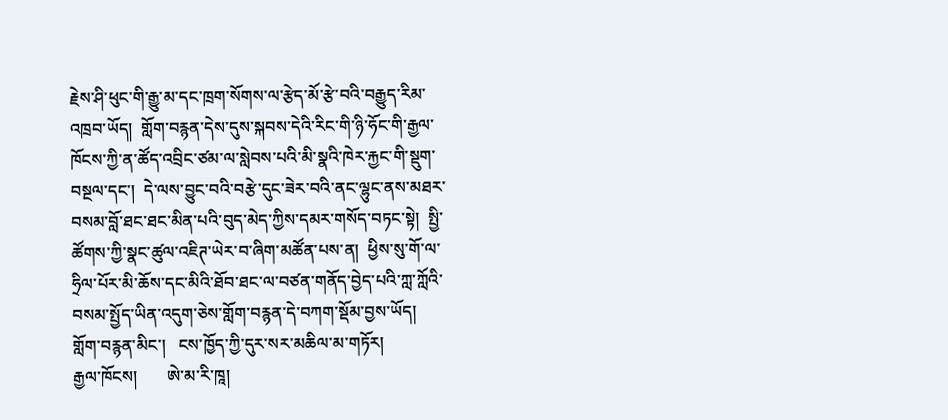རྗེས་ཤི་ཕུང་གི་རྒྱུ་མ་དང་ཁྲག་སོགས་ལ་རྩེད་མོ་རྩེ་བའི་བརྒྱུད་རིམ་འཁྲབ་ཡོད།  གློག་བརྙན་དེས་དུས་སྐབས་དེའི་རིང་གི་ཉི་ཧོང་གི་རྒྱལ་ཁོངས་ཀྱི་ན་ཚོད་འབྲིང་ཙམ་ལ་སླེབས་པའི་མི་སྣའི་ཁེར་རྐྱང་གི་སྡུག་བསྔལ་དང་།  དེ་ལས་བྱུང་བའི་བརྩེ་དུང་ཟེར་བའི་ནང་ལྷུང་ནས་མཐར་བསམ་བློ་ཐང་ཐང་མིན་པའི་བུད་མེད་ཀྱིས་དམར་གསོད་བཏང་སྟེ།  སྤྱི་ཚོགས་ཀྱི་སྣང་ཚུལ་འཇིཊ་ཡེར་བ་ཞིག་མཚོན་པས་ན།  ཕྱིས་སུ་གོ་ལ་ཧྲིལ་པོར་མི་ཆོས་དང་མིའི་ཐོབ་ཐང་ལ་བཙན་གནོད་བྱེད་པའི་ཀླ་ཀློའི་བསམ་སྤྱོད་ཡིན་འདུག་ཅེས་གློག་བརྙན་དེ་བཀག་སྡོམ་བྱས་ཡོད།
གློག་བརྙན་མིང་།   ངས་ཁྱོད་ཀྱི་དུར་སར་མཆིལ་མ་གཏོར།
རྒྱལ་ཁོངས།       ཨེ་མ་རི་ཁཱ།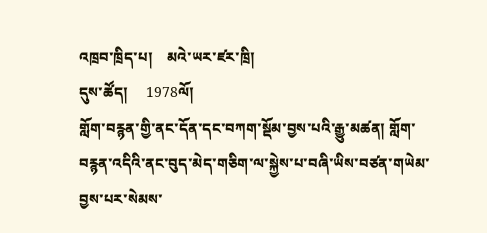འཁྲབ་ཁྲིད་པ།    མའེ་ཡར་ཛར་ཁྲི།
དུས་ཚོད།     1978ལོ།
གློག་བརྙན་གྱི་ནང་དོན་དང་བཀག་སྡོམ་བྱས་པའི་རྒྱུ་མཚན། གློག་བརྙན་འདིའི་ནང་བུད་མེད་གཅིག་ལ་སྐྱེས་པ་བཞི་ཡིས་བཙན་གཡེམ་བྱས་པར་སེམས་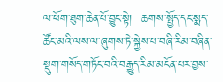ལ་ཕོག་ཐུག་ཆེན་པོ་བྱུང་སྟེ།  ཆགས་སྤྱོད་དང་སྨད་ཚོང་མའི་ལས་ལ་ཞུགས་ཏེ་སྐྱེས་པ་བཞི་རིམ་བཞིན་སྡུག་གསོད་གཏོང་བའི་བརྒྱུད་རིམ་མངོན་པར་བྱས་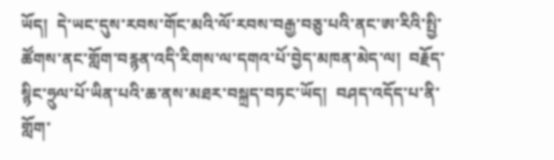ཡོད།  དེ་ཡང་དུས་རབས་གོང་མའི་ལོ་རབས་བརྒྱ་བཅུ་པའི་ནང་ཨ་རིའི་སྤྱི་ཚོགས་ནང་གློག་བརྙན་འདི་རིགས་ལ་དགའ་པོ་བྱེད་མཁན་མེད་ལ།  བརྗོད་སྙིང་ཧྲུལ་པོ་ཡིན་པའི་ཆ་ནས་མཐར་བསྐྲད་བཏང་ཡོད།  བཤད་འདོད་པ་ནི་གློག་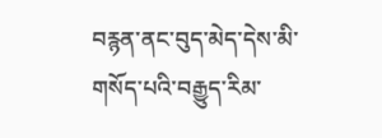བརྙན་ནང་བུད་མེད་དེས་མི་གསོད་པའི་བརྒྱུད་རིམ་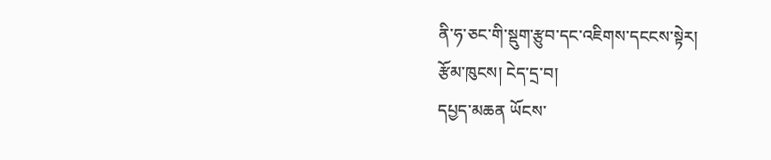ནི་ཧ་ཅང་གི་སྡུག་རྩུབ་དང་འཇིགས་དངངས་སྟེར།
རྩོམ་ཁུངས། ངེད་དྲ་བ།
དཔྱད་མཆན ཡོངས་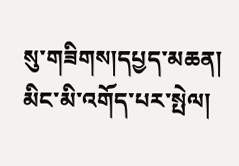སུ་གཟིགས།དཔྱད་མཆན།
མིང་མི་འགོད་པར་སྤེལ།